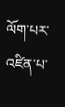ལོག་པར་འཛིན་པ་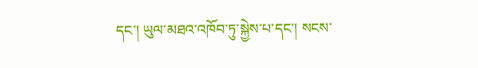དང་། ཡུལ་མཐའ་འཁོབ་ཏུ་སྐྱེས་པ་དང་། སངས་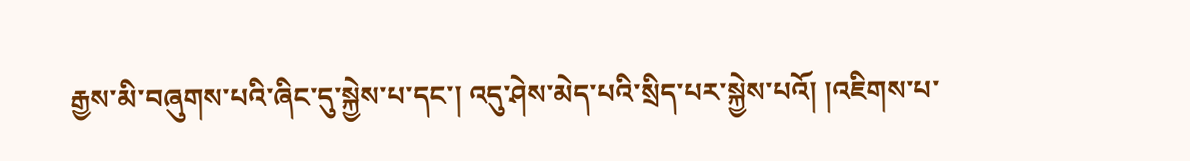རྒྱས་མི་བཞུགས་པའི་ཞིང་དུ་སྐྱེས་པ་དང་། འདུ་ཤེས་མེད་པའི་སྲིད་པར་སྐྱེས་པའོ། །འཇིགས་པ་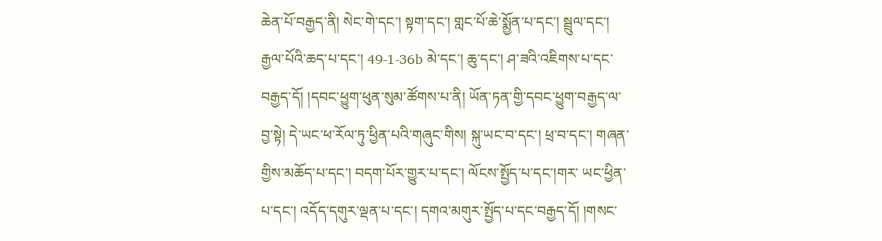ཆེན་པོ་བརྒྱད་ནི། སེང་གེ་དང་། སྟག་དང་། གླང་པོ་ཆེ་སྨྱོན་པ་དང་། སྦྲུལ་དང་། རྒྱལ་པོའི་ཆད་པ་དང་། 49-1-36b མེ་དང་། ཆུ་དང་། ཤ་ཟའི་འཇིགས་པ་དང་བརྒྱད་དོ། །དབང་ཕྱུག་ཕུན་སུམ་ཚོགས་པ་ནི། ཡོན་ཏན་གྱི་དབང་ཕྱུག་བརྒྱད་ལ་བྱ་སྟེ། དེ་ཡང་ཕ་རོལ་ཏུ་ཕྱིན་པའི་གཞུང་གིས། སྐུ་ཡང་བ་དང་། ཕྲ་བ་དང་། གཞན་གྱིས་མཆོད་པ་དང་། བདག་པོར་གྱུར་པ་དང་། ལོངས་སྤྱོད་པ་དང་།གར་ ཡང་ཕྱིན་པ་དང་། འདོད་དགུར་ལྡན་པ་དང་། དགའ་མགུར་སྤྱོད་པ་དང་བརྒྱད་དོ། །གསང་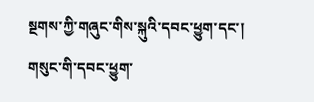སྔགས་ཀྱི་གཞུང་གིས་སྐུའི་དབང་ཕྱུག་དང་། གསུང་གི་དབང་ཕྱུག་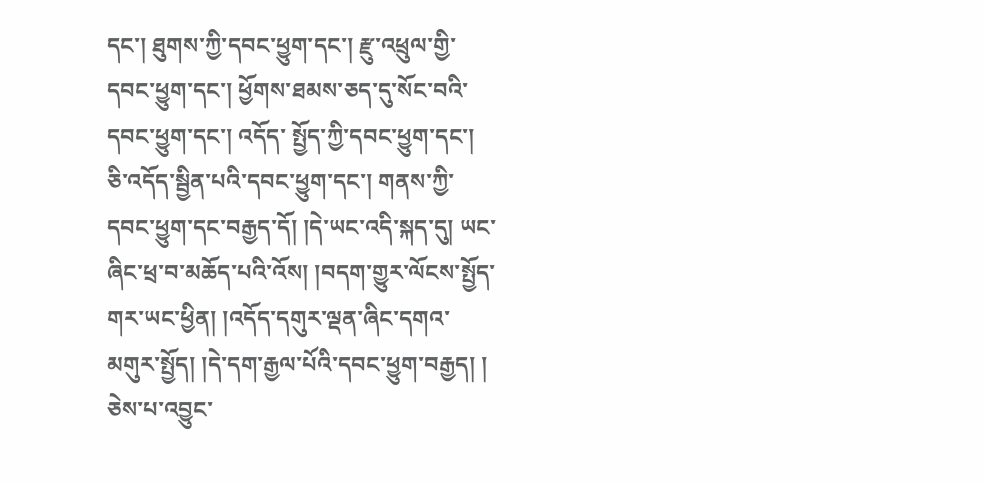དང་། ཐུགས་ཀྱི་དབང་ཕྱུག་དང་། རྫུ་འཕྲུལ་གྱི་དབང་ཕྱུག་དང་། ཕྱོགས་ཐམས་ཅད་དུ་སོང་བའི་དབང་ཕྱུག་དང་། འདོད་ སྤྱོད་ཀྱི་དབང་ཕྱུག་དང་། ཅི་འདོད་སྦྱིན་པའི་དབང་ཕྱུག་དང་། གནས་ཀྱི་དབང་ཕྱུག་དང་བརྒྱད་དོ། །དེ་ཡང་འདི་སྐད་དུ། ཡང་ཞིང་ཕྲ་བ་མཆོད་པའི་འོས། །བདག་གྱུར་ལོངས་སྤྱོད་གར་ཡང་ཕྱིན། །འདོད་དགུར་ལྡན་ཞིང་དགའ་མགུར་སྤྱོད། །དེ་དག་རྒྱལ་པོའི་དབང་ཕྱུག་བརྒྱད། ། ཅེས་པ་འབྱུང་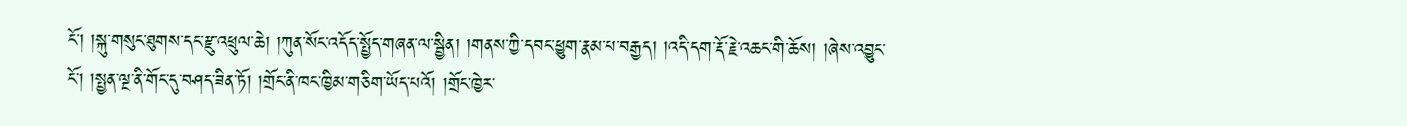ངོ་། །སྐུ་གསུང་ཐུགས་དང་རྫུ་འཕྲུལ་ཆེ། །ཀུན་སོང་འདོད་སྤྱོད་གཞན་ལ་སྦྱིན། །གནས་ཀྱི་དབང་ཕྱུག་རྣམ་པ་བརྒྱད། །འདི་དག་རྡོ་རྗེ་འཆང་གི་ཆོས། །ཞེས་འབྱུང་ངོ་། །སྤྱན་ལྔ་ནི་གོང་དུ་བཤད་ཟིན་ཏོ། །གྲོང་ནི་ཁང་ཁྱིམ་གཅིག་ཡོད་པའོ། །གྲོང་ཁྱེར་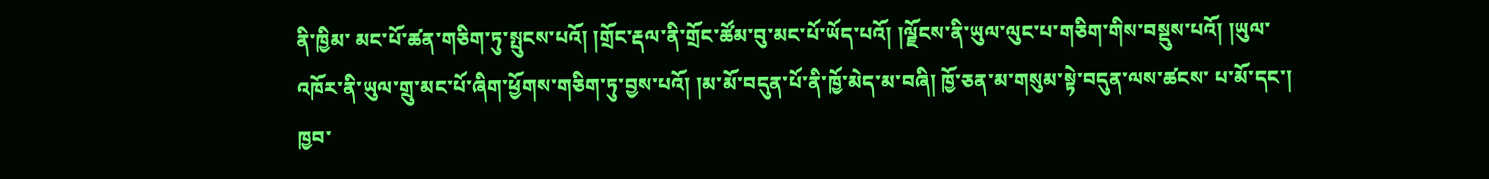ནི་ཁྱིམ་ མང་པོ་ཚན་གཅིག་ཏུ་སྤུངས་པའོ། །གྲོང་རྡལ་ནི་གྲོང་ཚོམ་བུ་མང་པོ་ཡོད་པའོ། །ལྗོངས་ནི་ཡུལ་ལུང་པ་གཅིག་གིས་བསྡུས་པའོ། །ཡུལ་འཁོར་ནི་ཡུལ་གྲུ་མང་པོ་ཞིག་ཕྱོགས་གཅིག་ཏུ་བྱས་པའོ། །མ་མོ་བདུན་པོ་ནི་ཁྱོ་མེད་མ་བཞི། ཁྱོ་ཅན་མ་གསུམ་སྟེ་བདུན་ལས་ཚངས་ པ་མོ་དང་། ཁྱབ་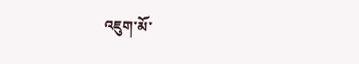འཇུག་མོ་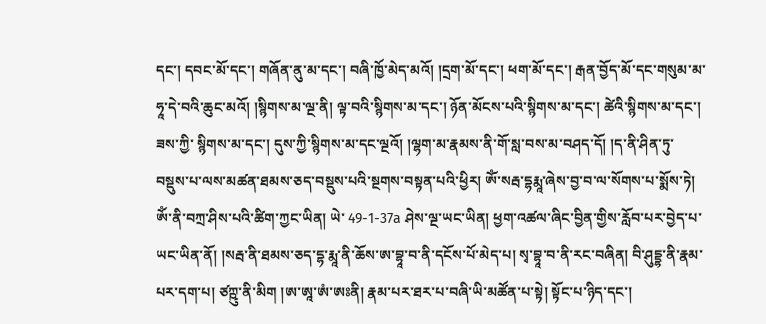དང་། དབང་མོ་དང་། གཞོན་ནུ་མ་དང་། བཞི་ཁྱོ་མེད་མའོ། །དྲག་མོ་དང་། ཕག་མོ་དང་། རྒན་བྱོད་མོ་དང་གསུམ་མ་ཧཱ་དེ་བའི་ཆུང་མའོ། །སྙིགས་མ་ལྔ་ནི། ལྟ་བའི་སྙིགས་མ་དང་། ཉོན་མོངས་པའི་སྙིགས་མ་དང་། ཚེའི་སྙིགས་མ་དང་། ཟས་ཀྱི་ སྙིགས་མ་དང་། དུས་ཀྱི་སྙིགས་མ་དང་ལྔའོ། །ལྷག་མ་རྣམས་ནི་གོ་སླ་བས་མ་བཤད་དོ། །ད་ནི་ཤིན་ཏུ་བསྡུས་པ་ལས་མཚན་ཐམས་ཅད་བསྡུས་པའི་སྔགས་བསྟན་པའི་ཕྱིར། ཨོཾ་སརྦ་དྷརྨཱ་ཞེས་བྱ་བ་ལ་སོགས་པ་སྨོས་ཏེ། ཨོཾ་ནི་བཀྲ་ཤིས་པའི་ཚིག་ཀྱང་ཡིན། ཡེ་ 49-1-37a ཤེས་ལྔ་ཡང་ཡིན། ཕྱག་འཚལ་ཞིང་བྱིན་གྱིས་རློབ་པར་བྱེད་པ་ཡང་ཡིན་ནོ། །སརྦ་ནི་ཐམས་ཅད་དྷ་རྨཱ་ནི་ཆོས་ཨ་བྷཱ་བ་ནི་དངོས་པོ་མེད་པ། སྭ་བྷཱ་བ་ནི་རང་བཞིན། བི་ཤུདྡྷ་ནི་རྣམ་པར་དག་པ། ཙཀྵུ་ནི་མིག །ཨ་ཨཱ་ཨཾ་ཨཿནི། རྣམ་པར་ཐར་པ་བཞི་ཡི་མཚོན་པ་སྟེ། སྟོང་པ་ཉིད་དང་།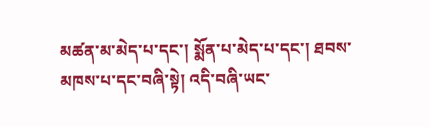མཚན་མ་མེད་པ་དང་། སྨོན་པ་མེད་པ་དང་། ཐབས་མཁས་པ་དང་བཞི་སྟེ། འདི་བཞི་ཡང་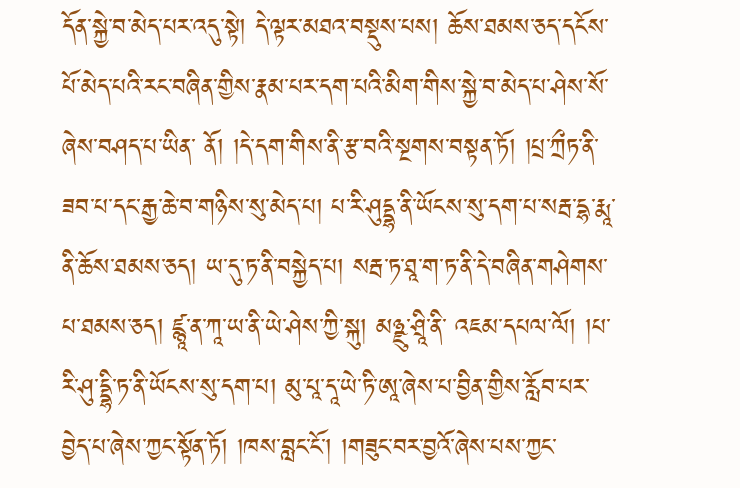དོན་སྐྱེ་བ་མེད་པར་འདུ་སྟེ། དེ་ལྟར་མཐའ་བསྡུས་པས། ཆོས་ཐམས་ཅད་དངོས་པོ་མེད་པའི་རང་བཞིན་གྱིས་རྣམ་པར་དག་པའི་མིག་གིས་སྐྱེ་བ་མེད་པ་ཤེས་སོ་ཞེས་བཤད་པ་ཡིན་ ནོ། །དེ་དག་གིས་ནི་རྩ་བའི་སྔགས་བསྟན་ཏོ། །པྲ་ཀྲྀཏ་ནི་ཟབ་པ་དང་རྒྱ་ཆེ་བ་གཉིས་སུ་མེད་པ། པ་རི་ཤུདྡྷ་ནི་ཡོངས་སུ་དག་པ་སརྦ་དྷ་རྨཱ་ནི་ཆོས་ཐམས་ཅད། ཡ་དུ་ཏ་ནི་བསྐྱེད་པ། སརྦ་ཏ་ཐཱ་ག་ཏ་ནི་དེ་བཞིན་གཤེགས་པ་ཐམས་ཅད། ཛྙཱ་ན་ཀཱ་ཡ་ནི་ཡེ་ཤེས་ཀྱི་སྐུ། མཉྫུ་ཤྲཱི་ནི་ འཇམ་དཔལ་ལོ། །པ་རི་ཤུ་དྡྷི་ཏ་ནི་ཡོངས་སུ་དག་པ། མུ་པཱ་དཱ་ཡེ་ཏི་ཨཱ་ཞེས་པ་བྱིན་གྱིས་རློབ་པར་བྱེད་པ་ཞེས་ཀྱང་སྟོན་ཏོ། །ཁས་བླང་ངོ་། །གཟུང་བར་བྱའོ་ཞེས་པས་ཀྱང་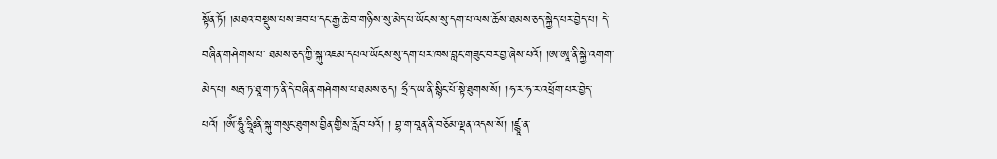སྟོན་ཏོ། །མཐའ་བསྡུས་པས་ཟབ་པ་དང་རྒྱ་ཆེ་བ་གཉིས་སུ་མེད་པ་ཡོངས་སུ་དག་པ་ལས་ཆོས་ཐམས་ཅད་སྐྱེད་པར་བྱེད་པ། དེ་བཞིན་གཤེགས་པ་ ཐམས་ཅད་ཀྱི་སྐུ་འཇམ་དཔལ་ཡོངས་སུ་དག་པར་ཁས་བླང་གཟུང་བར་བྱ་ཞེས་པའོ། །ཨ་ཨཱ་ནི་སྐྱེ་འགག་མེད་པ། སརྦ་ཏ་ཐཱ་ག་ཏ་ནི་དེ་བཞིན་གཤེགས་པ་ཐམས་ཅད། ཧྲྀ་ད་ཡ་ནི་སྙིང་པོ་སྟེ་ཐུགས་སོ། །ཧ་ར་ཧ་ར་འཕྲོག་པར་བྱེད་པའོ། །ཨོཾ་ཧཱུཾ་ཧྲཱིཿནི་སྐུ་གསུང་ཐུགས་བྱིན་གྱིས་རློབ་པའོ། ། བྷ་ག་བཱན་ནི་བཅོམ་ལྡན་འདས་སོ། །ཛྙཱ་ན་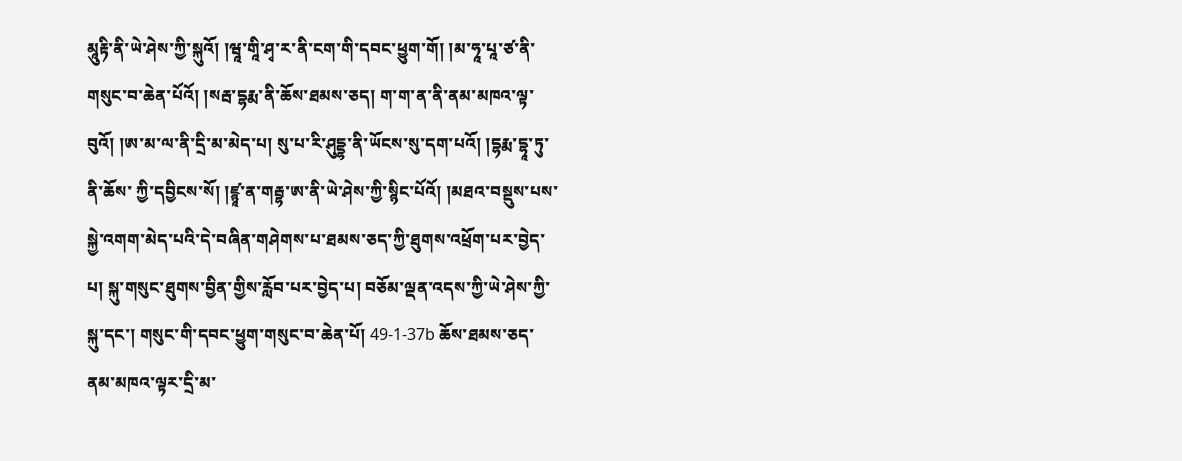མཱུརྟི་ནི་ཡེ་ཤེས་ཀྱི་སྐུའོ། །ཝཱ་གཱི་ཤྭ་ར་ནི་ངག་གི་དབང་ཕྱུག་གོ། །མ་ཧཱ་པཱ་ཙ་ནི་གསུང་བ་ཆེན་པོའོ། །སརྦ་དྷརྨ་ནི་ཆོས་ཐམས་ཅད། ག་ག་ན་ནི་ནམ་མཁའ་ལྟ་བུའོ། །ཨ་མ་ལ་ནི་དྲི་མ་མེད་པ། སུ་པ་རི་ཤུདྡྷ་ནི་ཡོངས་སུ་དག་པའོ། །དྷརྨ་དྷཱ་ཏུ་ནི་ཆོས་ ཀྱི་དབྱིངས་སོ། །ཛྙཱ་ན་གརྦྷ་ཨ་ནི་ཡེ་ཤེས་ཀྱི་སྙིང་པོའོ། །མཐའ་བསྡུས་པས་སྐྱེ་འགག་མེད་པའི་དེ་བཞིན་གཤེགས་པ་ཐམས་ཅད་ཀྱི་ཐུགས་འཕྲོག་པར་བྱེད་པ། སྐུ་གསུང་ཐུགས་བྱིན་གྱིས་རློབ་པར་བྱེད་པ། བཅོམ་ལྡན་འདས་ཀྱི་ཡེ་ཤེས་ཀྱི་སྐུ་དང་། གསུང་གི་དབང་ཕྱུག་གསུང་བ་ཆེན་པོ། 49-1-37b ཆོས་ཐམས་ཅད་ནམ་མཁའ་ལྟར་དྲི་མ་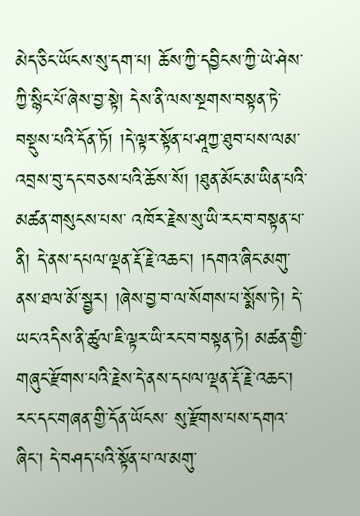མེད་ཅིང་ཡོངས་སུ་དག་པ། ཆོས་ཀྱི་དབྱིངས་ཀྱི་ཡེ་ཤེས་ཀྱི་སྙིང་པོ་ཞེས་བྱ་སྟེ། དེས་ནི་ལས་སྔགས་བསྟན་ཏེ་བསྡུས་པའི་དོན་ཏོ། །དེ་ལྟར་སྟོན་པ་ཤཱཀྱ་ཐུབ་པས་ལམ་འབྲས་བུ་དང་བཅས་པའི་ཆོས་སོ། །ཐུན་མོང་མ་ཡིན་པའི་མཚན་གསུངས་པས་ འཁོར་རྗེས་སུ་ཡི་རང་བ་བསྟན་པ་ནི། དེ་ནས་དཔལ་ལྡན་རྡོ་རྗེ་འཆང་། །དགའ་ཞིང་མགུ་ནས་ཐལ་མོ་སྦྱར། །ཞེས་བྱ་བ་ལ་སོགས་པ་སྨོས་ཏེ། དེ་ཡང་འདིས་ནི་ཚུལ་ཇི་ལྟར་ཡི་རང་བ་བསྟན་ཏེ། མཚན་གྱི་གཞུང་རྫོགས་པའི་རྗེས་དེ་ནས་དཔལ་ལྡན་རྡོ་རྗེ་འཆང་། རང་དང་གཞན་གྱི་དོན་ཡོངས་ སུ་རྫོགས་པས་དགའ་ཞིང་། དེ་བཤད་པའི་སྟོན་པ་ལ་མགུ་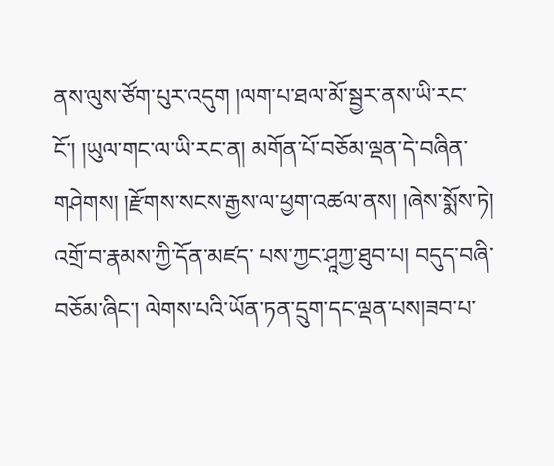ནས་ལུས་ཙོག་པུར་འདུག །ལག་པ་ཐལ་མོ་སྦྱར་ནས་ཡི་རང་ངོ་། །ཡུལ་གང་ལ་ཡི་རང་ན། མགོན་པོ་བཅོམ་ལྡན་དེ་བཞིན་གཤེགས། །རྫོགས་སངས་རྒྱས་ལ་ཕྱག་འཚལ་ནས། །ཞེས་སྨོས་ཏེ། འགྲོ་བ་རྣམས་ཀྱི་དོན་མཛད་ པས་ཀྱང་ཤཱཀྱ་ཐུབ་པ། བདུད་བཞི་བཅོམ་ཞིང་། ལེགས་པའི་ཡོན་ཏན་དྲུག་དང་ལྡན་པས།ཟབ་པ་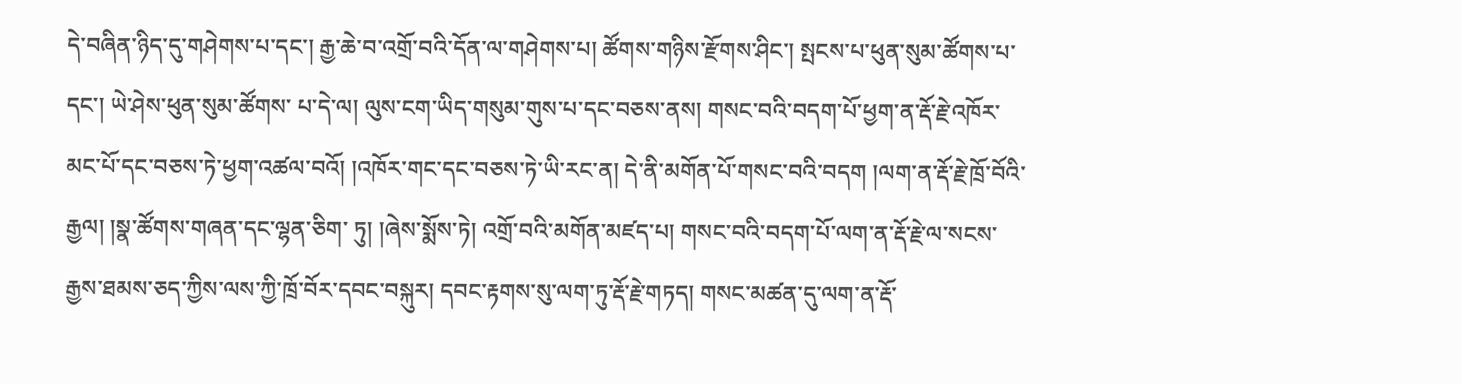དེ་བཞིན་ཉིད་དུ་གཤེགས་པ་དང་། རྒྱ་ཆེ་བ་འགྲོ་བའི་དོན་ལ་གཤེགས་པ། ཚོགས་གཉིས་རྫོགས་ཤིང་། སྤངས་པ་ཕུན་སུམ་ཚོགས་པ་དང་། ཡེ་ཤེས་ཕུན་སུམ་ཚོགས་ པ་དེ་ལ། ལུས་ངག་ཡིད་གསུམ་གུས་པ་དང་བཅས་ནས། གསང་བའི་བདག་པོ་ཕྱག་ན་རྡོ་རྗེ་འཁོར་མང་པོ་དང་བཅས་ཏེ་ཕྱག་འཚལ་བའོ། །འཁོར་གང་དང་བཅས་ཏེ་ཡི་རང་ན། དེ་ནི་མགོན་པོ་གསང་བའི་བདག །ལག་ན་རྡོ་རྗེ་ཁྲོ་བོའི་རྒྱལ། །སྣ་ཚོགས་གཞན་དང་ལྷན་ཅིག་ ཏུ། །ཞེས་སྨོས་ཏེ། འགྲོ་བའི་མགོན་མཛད་པ། གསང་བའི་བདག་པོ་ལག་ན་རྡོ་རྗེ་ལ་སངས་རྒྱས་ཐམས་ཅད་ཀྱིས་ལས་ཀྱི་ཁྲོ་བོར་དབང་བསྐུར། དབང་རྟགས་སུ་ལག་ཏུ་རྡོ་རྗེ་གཏད། གསང་མཚན་དུ་ལག་ན་རྡོ་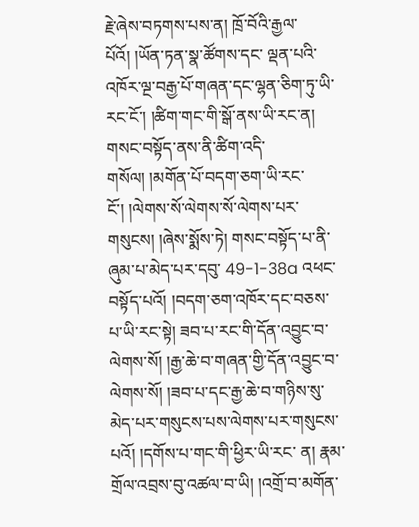རྗེ་ཞེས་བཏགས་པས་ན། ཁྲོ་བོའི་རྒྱལ་པོའོ། །ཡོན་ཏན་སྣ་ཚོགས་དང་ ལྡན་པའི་འཁོར་ལྔ་བརྒྱ་པོ་གཞན་དང་ལྷན་ཅིག་ཏུ་ཡི་རང་ངོ་། །ཚིག་གང་གི་སྒོ་ནས་ཡི་རང་ན། གསང་བསྟོད་ནས་ནི་ཚིག་འདི་གསོལ། །མགོན་པོ་བདག་ཅག་ཡི་རང་ངོ་། །ལེགས་སོ་ལེགས་སོ་ལེགས་པར་གསུངས། །ཞེས་སྨོས་ཏེ། གསང་བསྟོད་པ་ནི་ཞུམ་པ་མེད་པར་དབུ་ 49-1-38a འཕང་བསྟོད་པའོ། །བདག་ཅག་འཁོར་དང་བཅས་པ་ཡི་རང་སྟེ། ཟབ་པ་རང་གི་དོན་འབྱུང་བ་ལེགས་སོ། །རྒྱ་ཆེ་བ་གཞན་གྱི་དོན་འབྱུང་བ་ལེགས་སོ། །ཟབ་པ་དང་རྒྱ་ཆེ་བ་གཉིས་སུ་མེད་པར་གསུངས་པས་ལེགས་པར་གསུངས་པའོ། །དགོས་པ་གང་གི་ཕྱིར་ཡི་རང་ ན། རྣམ་གྲོལ་འབྲས་བུ་འཚལ་བ་ཡི། །འགྲོ་བ་མགོན་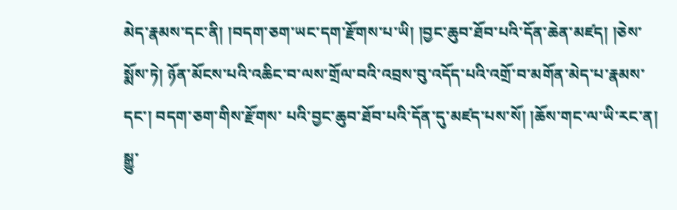མེད་རྣམས་དང་ནི། །བདག་ཅག་ཡང་དག་རྫོགས་པ་ཡི། །བྱང་ཆུབ་ཐོབ་པའི་དོན་ཆེན་མཛད། །ཅེས་སྨོས་ཏེ། ཉོན་མོངས་པའི་འཆིང་བ་ལས་གྲོལ་བའི་འབྲས་བུ་འདོད་པའི་འགྲོ་བ་མགོན་མེད་པ་རྣམས་དང་། བདག་ཅག་གིས་རྫོགས་ པའི་བྱང་ཆུབ་ཐོབ་པའི་དོན་དུ་མཛད་པས་སོ། །ཆོས་གང་ལ་ཡི་རང་ན། སྒྱུ་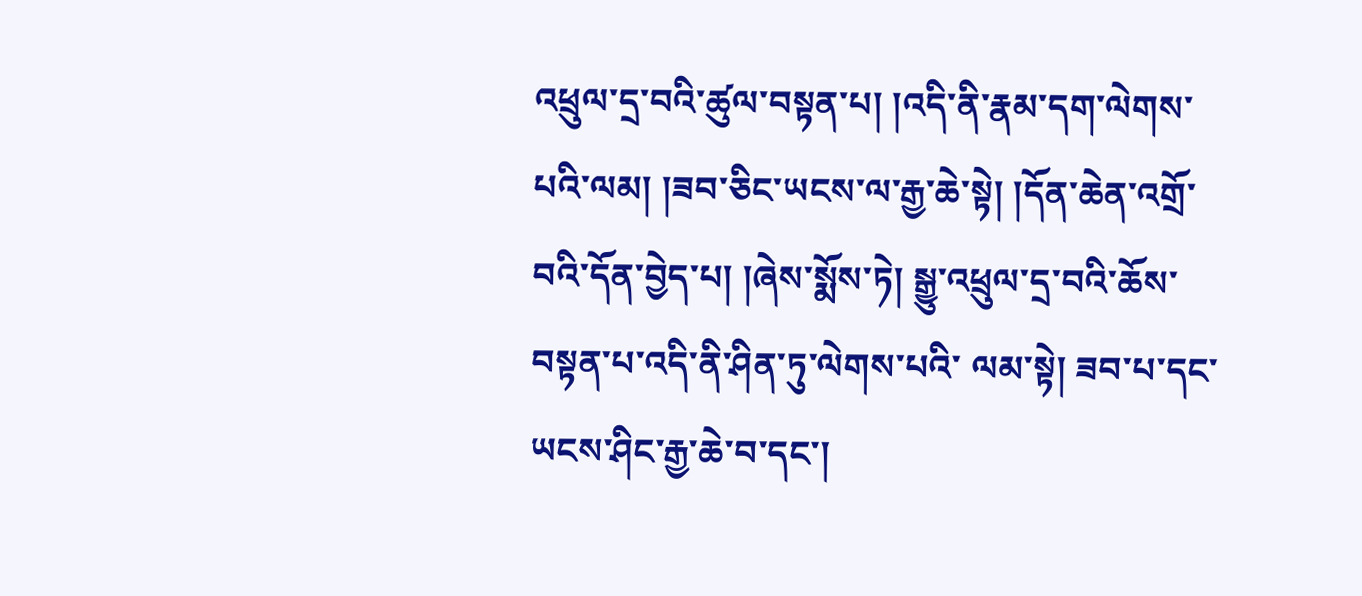འཕྲུལ་དྲ་བའི་ཚུལ་བསྟན་པ། །འདི་ནི་རྣམ་དག་ལེགས་པའི་ལམ། །ཟབ་ཅིང་ཡངས་ལ་རྒྱ་ཆེ་སྟེ། །དོན་ཆེན་འགྲོ་བའི་དོན་བྱེད་པ། །ཞེས་སྨོས་ཏེ། སྒྱུ་འཕྲུལ་དྲ་བའི་ཆོས་བསྟན་པ་འདི་ནི་ཤིན་ཏུ་ལེགས་པའི་ ལམ་སྟེ། ཟབ་པ་དང་ཡངས་ཤིང་རྒྱ་ཆེ་བ་དང་།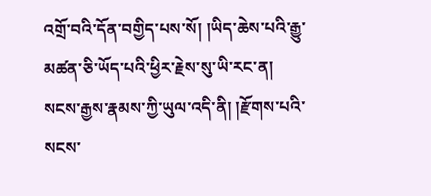འགྲོ་བའི་དོན་བགྱིད་པས་སོ། །ཡིད་ཆེས་པའི་རྒྱུ་མཚན་ཅི་ཡོད་པའི་ཕྱིར་རྗེས་སུ་ཡི་རང་ན། སངས་རྒྱས་རྣམས་ཀྱི་ཡུལ་འདི་ནི། །རྫོགས་པའི་སངས་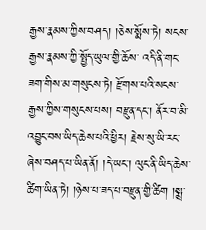རྒྱས་རྣམས་ཀྱིས་བཤད། །ཅེས་སྨོས་ཏེ། སངས་རྒྱས་རྣམས་ཀྱི་སྤྱོད་ཡུལ་གྱི་ཆོས་ འདི་ནི་གང་ཟག་གིས་མ་གསུངས་ཏེ། རྫོགས་པའི་སངས་རྒྱས་ཀྱིས་གསུངས་པས། བརྫུན་དང་། ནོར་བ་མི་འབྱུང་བས་ཡིད་ཆེས་པའི་ཕྱིར། རྗེས་སུ་ཡི་རང་ཞེས་བཤད་པ་ཡིན་ནོ། །དེ་ཡང་། ལུང་ནི་ཡིད་ཆེས་ཚིག་ཡིན་ཏེ། །ཉེས་པ་ཟད་པ་བརྫུན་གྱི་ཚིག །སྨྲ་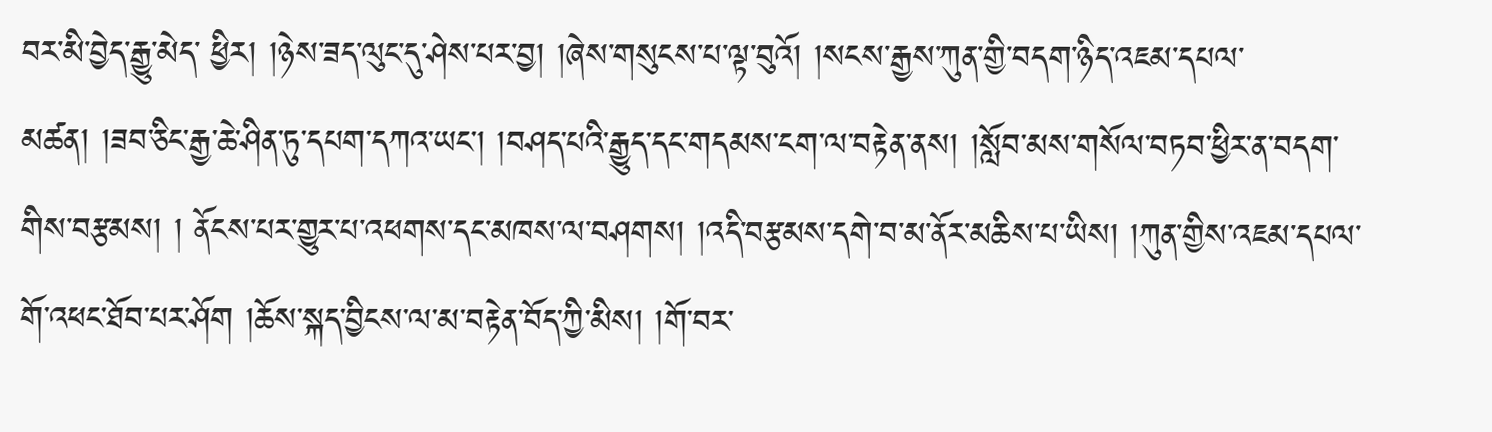བར་མི་བྱེད་རྒྱུ་མེད་ ཕྱིར། །ཉེས་ཟད་ལུང་དུ་ཤེས་པར་བྱ། །ཞེས་གསུངས་པ་ལྟ་བུའོ། །སངས་རྒྱས་ཀུན་གྱི་བདག་ཉིད་འཇམ་དཔལ་མཚན། །ཟབ་ཅིང་རྒྱ་ཆེ་ཤིན་ཏུ་དཔག་དཀའ་ཡང་། །བཤད་པའི་རྒྱུད་དང་གདམས་ངག་ལ་བརྟེན་ནས། །སློབ་མས་གསོལ་བཏབ་ཕྱིར་ན་བདག་གིས་བརྩམས། ། ནོངས་པར་གྱུར་པ་འཕགས་དང་མཁས་ལ་བཤགས། །འདི་བརྩམས་དགེ་བ་མ་ནོར་མཆིས་པ་ཡིས། །ཀུན་གྱིས་འཇམ་དཔལ་གོ་འཕང་ཐོབ་པར་ཤོག །ཆོས་སྐད་བྱིངས་ལ་མ་བརྟེན་བོད་ཀྱི་མིས། །གོ་བར་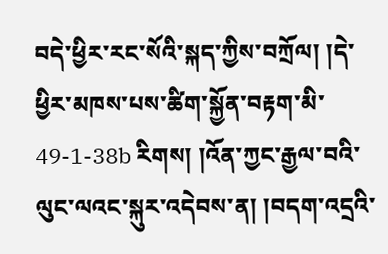བདེ་ཕྱིར་རང་སོའི་སྐད་ཀྱིས་བཀྲོལ། །དེ་ཕྱིར་མཁས་པས་ཚིག་སྐྱོན་བརྟག་མི་ 49-1-38b རིགས། །འོན་ཀྱང་རྒྱལ་བའི་ལུང་ལའང་སྐུར་འདེབས་ན། །བདག་འདྲའི་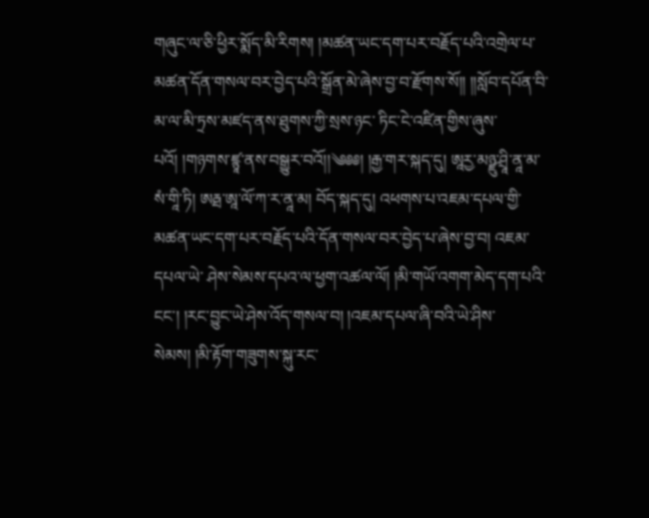གཞུང་ལ་ཅི་ཕྱིར་སྨོད་མི་རིགས། །མཚན་ཡང་དག་པར་བརྗོད་པའི་འགྲེལ་པ་མཚན་དོན་གསལ་བར་བྱེད་པའི་སྒྲོན་མེ་ཞེས་བྱ་བ་རྫོགས་སོ།། །།སློབ་དཔོན་བི་མ་ལ་མི་ཏྲས་མཛད་ནས་ཐུགས་ཀྱི་སྲས་ཉང་ ཏིང་ངེ་འཛིན་གྱིས་ཞུས་པའོ། །གཉགས་ཛྙཱ་ནས་བསྒྱུར་བའོ།།༄༅༅། །རྒྱ་གར་སྐད་དུ། ཨཱརྱ་མཉྫུ་ཤྲཱི་ནཱ་མ་སཾ་གཱི་ཏི། ཨརྠ་ཨཱ་ལོ་ཀ་ར་ནཱ་མ། བོད་སྐད་དུ། འཕགས་པ་འཇམ་དཔལ་གྱི་མཚན་ཡང་དག་པར་བརྗོད་པའི་དོན་གསལ་བར་བྱེད་པ་ཞེས་བྱ་བ། འཇམ་དཔལ་ཡེ་ ཤེས་སེམས་དཔའ་ལ་ཕྱག་འཚལ་ལོ། །མི་གཡོ་འགག་མེད་དག་པའི་ངང་། །རང་བྱུང་ཡེ་ཤེས་འོད་གསལ་བ། །འཇམ་དཔལ་ཞི་བའི་ཡེ་ཤིས་སེམས། །མི་རྟོག་གཟུགས་སྐུ་རང་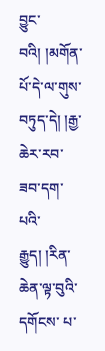བྱུང་བའི། །མགོན་པོ་དེ་ལ་གུས་བཏུད་དེ། །རྒྱ་ཆེར་རབ་ཟབ་དག་པའི་རྒྱུད། །རིན་ཆེན་ལྟ་བུའི་དགོངས་ པ་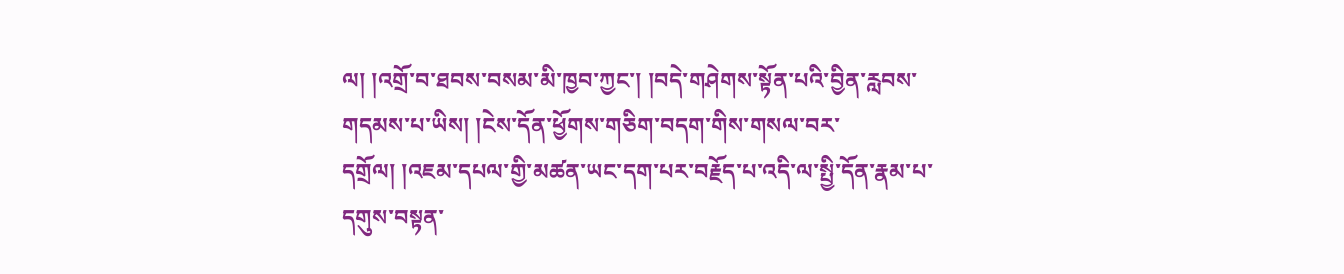ལ། །འགྲོ་བ་ཐབས་བསམ་མི་ཁྱབ་ཀྱང་། །བདེ་གཤེགས་སྟོན་པའི་བྱིན་རླབས་གདམས་པ་ཡིས། །ངེས་དོན་ཕྱོགས་གཅིག་བདག་གིས་གསལ་བར་དགྲོལ། །འཇམ་དཔལ་གྱི་མཚན་ཡང་དག་པར་བརྗོད་པ་འདི་ལ་སྤྱི་དོན་རྣམ་པ་དགུས་བསྟན་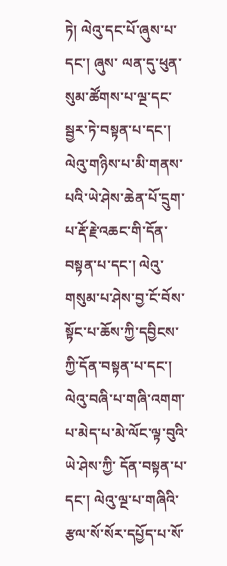ཏེ། ལེའུ་དང་པོ་ཞུས་པ་དང་། ཞུས་ ལན་དུ་ཕུན་སུམ་ཚོགས་པ་ལྔ་དང་སྦྱར་ཏེ་བསྟན་པ་དང་། ལེའུ་གཉིས་པ་མི་གནས་པའི་ཡེ་ཤེས་ཆེན་པོ་དྲུག་པ་རྡོ་རྗེ་འཆང་གི་དོན་བསྟན་པ་དང་། ལེའུ་གསུམ་པ་ཤེས་བྱ་ངོ་བོས་སྟོང་པ་ཆོས་ཀྱི་དབྱིངས་ཀྱི་དོན་བསྟན་པ་དང་། ལེའུ་བཞི་པ་གཞི་འགག་པ་མེད་པ་མེ་ལོང་ལྟ་བུའི་ཡེ་ཤེས་ཀྱི་ དོན་བསྟན་པ་དང་། ལེའུ་ལྔ་པ་གཞིའི་རྩལ་སོ་སོར་དཔྱོད་པ་སོ་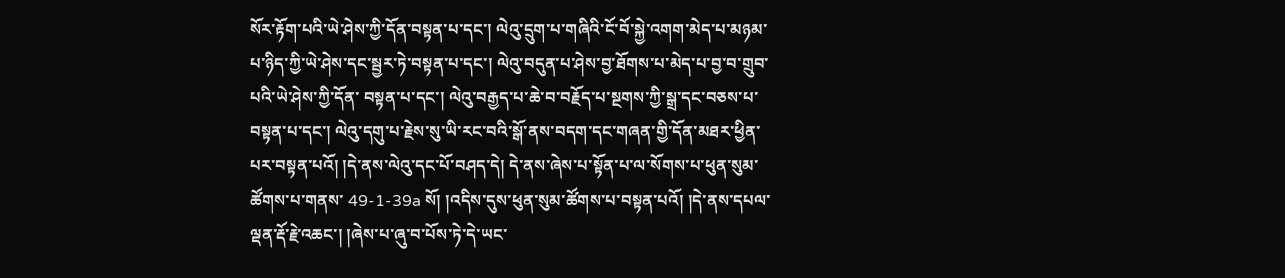སོར་རྟོག་པའི་ཡེ་ཤེས་ཀྱི་དོན་བསྟན་པ་དང་། ལེའུ་དྲུག་པ་གཞིའི་ངོ་བོ་སྐྱེ་འགག་མེད་པ་མཉམ་པ་ཉིད་ཀྱི་ཡེ་ཤེས་དང་སྦྱར་ཏེ་བསྟན་པ་དང་། ལེའུ་བདུན་པ་ཤེས་བྱ་ཐོགས་པ་མེད་པ་བྱ་བ་གྲུབ་པའི་ཡེ་ཤེས་ཀྱི་དོན་ བསྟན་པ་དང་། ལེའུ་བརྒྱད་པ་ཆེ་བ་བརྗོད་པ་སྔགས་ཀྱི་སྒྲ་དང་བཅས་པ་བསྟན་པ་དང་། ལེའུ་དགུ་པ་རྗེས་སུ་ཡི་རང་བའི་སྒོ་ནས་བདག་དང་གཞན་གྱི་དོན་མཐར་ཕྱིན་པར་བསྟན་པའོ། །དེ་ནས་ལེའུ་དང་པོ་བཤད་དེ། དེ་ནས་ཞེས་པ་སྟོན་པ་ལ་སོགས་པ་ཕུན་སུམ་ཚོགས་པ་གནས་ 49-1-39a སོ། །འདིས་དུས་ཕུན་སུམ་ཚོགས་པ་བསྟན་པའོ། །དེ་ནས་དཔལ་ལྡན་རྡོ་རྗེ་འཆང་། །ཞེས་པ་ཞུ་བ་པོས་ཏེ་དེ་ཡང་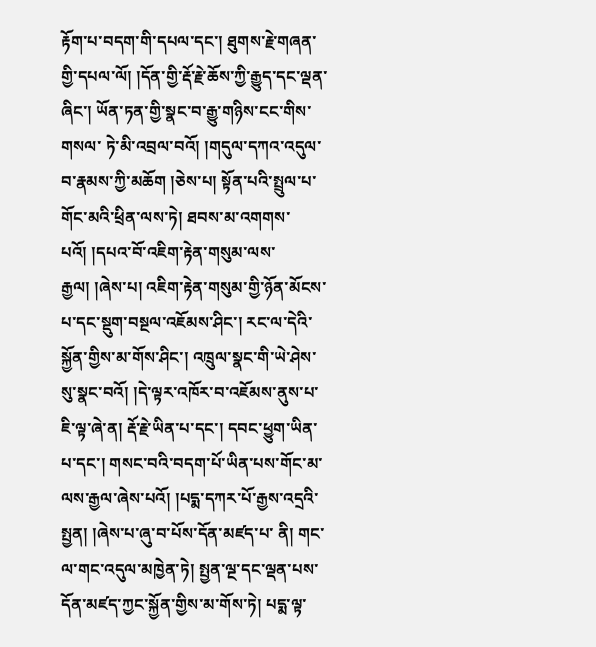རྟོག་པ་བདག་གི་དཔལ་དང་། ཐུགས་རྗེ་གཞན་གྱི་དཔལ་ལོ། །དོན་གྱི་རྡོ་རྗེ་ཆོས་ཀྱི་རྒྱུད་དང་ལྡན་ཞིང་། ཡོན་ཏན་གྱི་སྣང་བ་རྒྱུ་གཉིས་ངང་གིས་གསལ་ ཏེ་མི་འབྲལ་བའོ། །གདུལ་དཀའ་འདུལ་བ་རྣམས་ཀྱི་མཆོག །ཅེས་པ། སྟོན་པའི་སྤྲུལ་པ་གོང་མའི་ཕྲིན་ལས་ཏེ། ཐབས་མ་འགགས་པའོ། །དཔའ་བོ་འཇིག་རྟེན་གསུམ་ལས་རྒྱལ། །ཞེས་པ། འཇིག་རྟེན་གསུམ་གྱི་ཉོན་མོངས་པ་དང་སྡུག་བསྔལ་འཇོམས་ཤིང་། རང་ལ་དེའི་ སྐྱོན་གྱིས་མ་གོས་ཤིང་། འཁྲུལ་སྣང་གི་ཡེ་ཤེས་སུ་སྣང་བའོ། །དེ་ལྟར་འཁོར་བ་འཇོམས་ནུས་པ་ཇི་ལྟ་ཞེ་ན། རྡོ་རྗེ་ཡིན་པ་དང་། དབང་ཕྱུག་ཡིན་པ་དང་། གསང་བའི་བདག་པོ་ཡིན་པས་གོང་མ་ལས་རྒྱལ་ཞེས་པའོ། །པདྨ་དཀར་པོ་རྒྱས་འདྲའི་སྤྱན། །ཞེས་པ་ཞུ་བ་པོས་དོན་མཛད་པ་ ནི། གང་ལ་གང་འདུལ་མཁྱེན་ཏེ། སྤྱན་ལྔ་དང་ལྡན་པས་དོན་མཛད་ཀྱང་སྐྱོན་གྱིས་མ་གོས་ཏེ། པདྨ་ལྟ་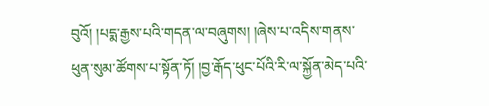བུའོ། །པདྨ་རྒྱས་པའི་གདན་ལ་བཞུགས། །ཞེས་པ་འདིས་གནས་ཕུན་སུམ་ཚོགས་པ་སྟོན་ཏོ། །བྱ་རྒོད་ཕུང་པོའི་རི་ལ་སྐྱོན་མེད་པའི་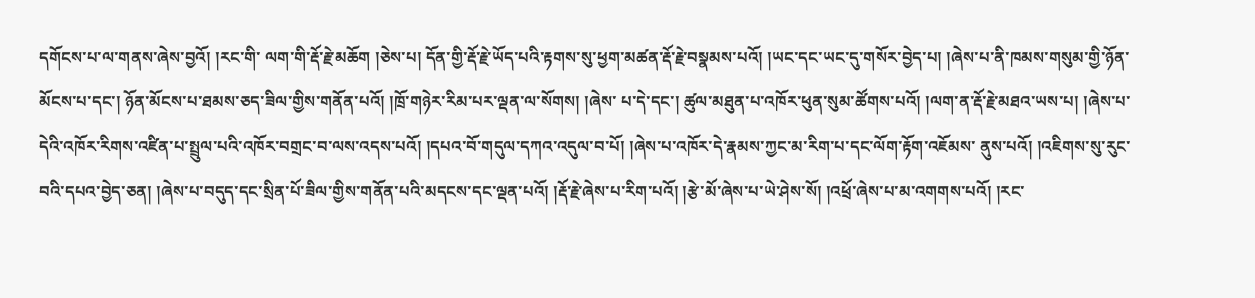དགོངས་པ་ལ་གནས་ཞེས་བྱའོ། །རང་གི་ ལག་གི་རྡོ་རྗེ་མཆོག །ཅེས་པ། དོན་གྱི་རྡོ་རྗེ་ཡོད་པའི་རྟགས་སུ་ཕྱག་མཚན་རྡོ་རྗེ་བསྣམས་པའོ། །ཡང་དང་ཡང་དུ་གསོར་བྱེད་པ། །ཞེས་པ་ནི་ཁམས་གསུམ་གྱི་ཉོན་མོངས་པ་དང་། ཉོན་མོངས་པ་ཐམས་ཅད་ཟིལ་གྱིས་གནོན་པའོ། །ཁྲོ་གཉེར་རིམ་པར་ལྡན་ལ་སོགས། །ཞེས་ པ་དེ་དང་། ཚུལ་མཐུན་པ་འཁོར་ཕུན་སུམ་ཚོགས་པའོ། །ལག་ན་རྡོ་རྗེ་མཐའ་ཡས་པ། །ཞེས་པ་དེའི་འཁོར་རིགས་འཛིན་པ་སྤྲུལ་པའི་འཁོར་བགྲང་བ་ལས་འདས་པའོ། །དཔའ་བོ་གདུལ་དཀའ་འདུལ་བ་པོ། །ཞེས་པ་འཁོར་དེ་རྣམས་ཀྱང་མ་རིག་པ་དང་ལོག་རྟོག་འཇོམས་ ནུས་པའོ། །འཇིགས་སུ་རུང་བའི་དཔའ་བྱེད་ཅན། །ཞེས་པ་བདུད་དང་སྲིན་པོ་ཟིལ་གྱིས་གནོན་པའི་མདངས་དང་ལྡན་པའོ། །རྡོ་རྗེ་ཞེས་པ་རིག་པའོ། །རྩེ་མོ་ཞེས་པ་ཡེ་ཤེས་སོ། །འཕྲོ་ཞེས་པ་མ་འགགས་པའོ། །རང་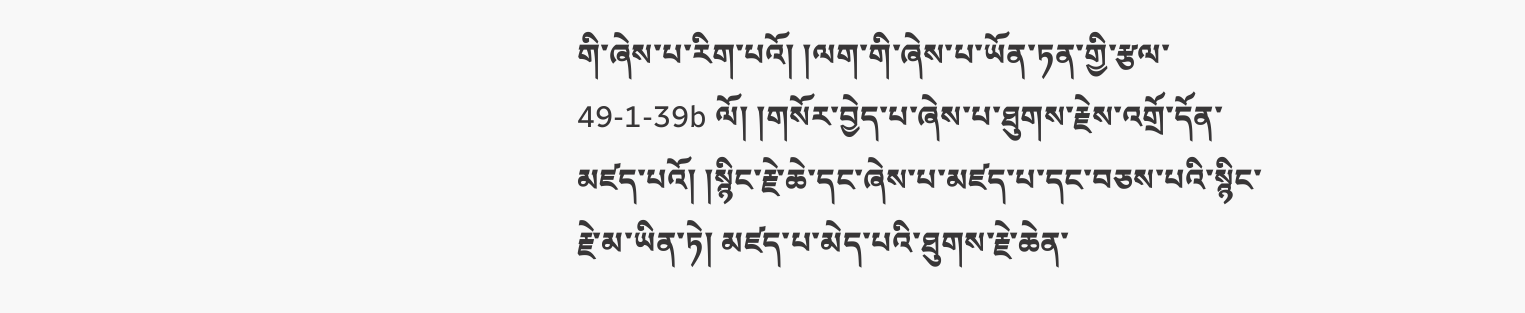གི་ཞེས་པ་རིག་པའོ། །ལག་གི་ཞེས་པ་ཡོན་ཏན་གྱི་རྩལ་ 49-1-39b ལོ། །གསོར་བྱེད་པ་ཞེས་པ་ཐུགས་རྗེས་འགྲོ་དོན་མཛད་པའོ། །སྙིང་རྗེ་ཆེ་དང་ཞེས་པ་མཛད་པ་དང་བཅས་པའི་སྙིང་རྗེ་མ་ཡིན་ཏེ། མཛད་པ་མེད་པའི་ཐུགས་རྗེ་ཆེན་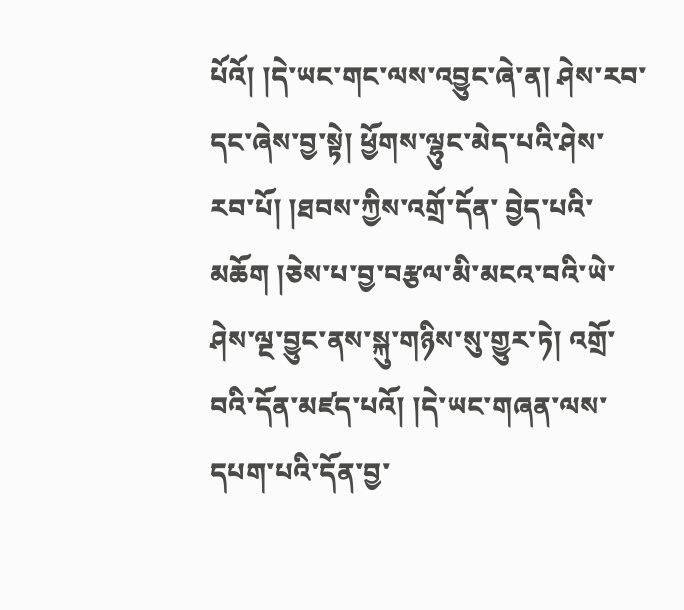པོའོ། །དེ་ཡང་གང་ལས་འབྱུང་ཞེ་ན། ཤེས་རབ་དང་ཞེས་བྱ་སྟེ། ཕྱོགས་ལྷུང་མེད་པའི་ཤེས་རབ་པོ། །ཐབས་ཀྱིས་འགྲོ་དོན་ བྱེད་པའི་མཆོག །ཅེས་པ་བྱ་བརྩལ་མི་མངའ་བའི་ཡེ་ཤེས་ལྔ་བྱུང་ནས་སྐུ་གཉིས་སུ་གྱུར་ཏེ། འགྲོ་བའི་དོན་མཛད་པའོ། །དེ་ཡང་གཞན་ལས་དཔག་པའི་དོན་བྱ་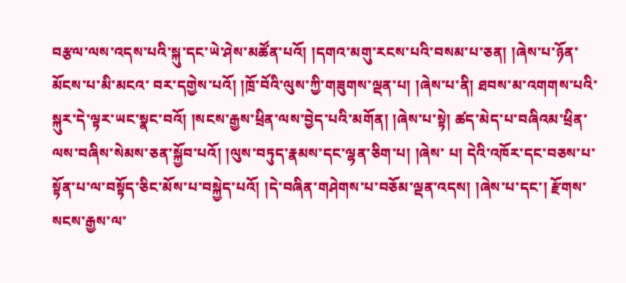བརྩལ་ལས་འདས་པའི་སྐུ་དང་ཡེ་ཤེས་མཚོན་པའོ། །དགའ་མགུ་རངས་པའི་བསམ་པ་ཅན། །ཞེས་པ་ཉོན་མོངས་པ་མི་མངའ་ བར་དགྱེས་པའོ། །ཁྲོ་བོའི་ལུས་ཀྱི་གཟུགས་ལྡན་པ། །ཞེས་པ་ནི། ཐབས་མ་འགགས་པའི་སྐུར་དེ་ལྟར་ཡང་སྣང་བའོ། །སངས་རྒྱས་ཕྲིན་ལས་བྱེད་པའི་མགོན། །ཞེས་པ་སྟེ། ཚད་མེད་པ་བཞིའམ་ཕྲིན་ལས་བཞིས་སེམས་ཅན་སྐྱོབ་པའོ། །ལུས་བཏུད་རྣམས་དང་ལྷན་ཅིག་པ། །ཞེས་ པ། དེའི་འཁོར་དང་བཅས་པ་སྟོན་པ་ལ་བསྟོད་ཅིང་མོས་པ་བསྐྱེད་པའོ། །དེ་བཞིན་གཤེགས་པ་བཅོམ་ལྡན་འདས། །ཞེས་པ་དང་། རྫོགས་སངས་རྒྱས་ལ་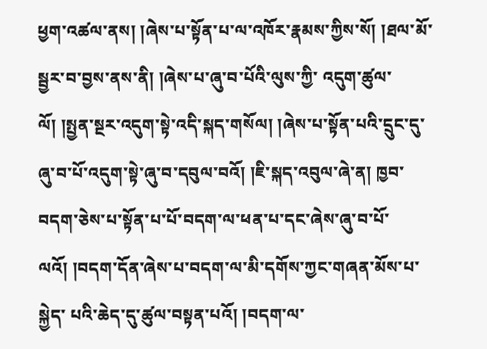ཕྱག་འཚལ་ནས། །ཞེས་པ་སྟོན་པ་ལ་འཁོར་རྣམས་ཀྱིས་སོ། །ཐལ་མོ་སྦྱར་བ་བྱས་ནས་ནི། །ཞེས་པ་ཞུ་བ་པོའི་ལུས་ཀྱི་ འདུག་ཚུལ་ལོ། །སྤྱན་སྔར་འདུག་སྟེ་འདི་སྐད་གསོལ། །ཞེས་པ་སྟོན་པའི་དྲུང་དུ་ཞུ་བ་པོ་འདུག་སྟེ་ཞུ་བ་དབུལ་བའོ། །ཇི་སྐད་འབུལ་ཞེ་ན། ཁྱབ་བདག་ཅེས་པ་སྟོན་པ་པོ་བདག་ལ་ཕན་པ་དང་ཞེས་ཞུ་བ་པོ་ལའོ། །བདག་དོན་ཞེས་པ་བདག་ལ་མི་དགོས་ཀྱང་གཞན་མོས་པ་སྐྱེད་ པའི་ཆེད་དུ་ཚུལ་བསྟན་པའོ། །བདག་ལ་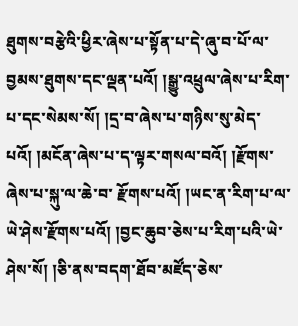ཐུགས་བརྩེའི་ཕྱིར་ཞེས་པ་སྟོན་པ་དེ་ཞུ་བ་པོ་ལ་བྱམས་ཐུགས་དང་ལྡན་པའོ། །སྒྱུ་འཕྲུལ་ཞེས་པ་རིག་པ་དང་སེམས་སོ། །དྲ་བ་ཞེས་པ་གཉིས་སུ་མེད་པའོ། །མངོན་ཞེས་པ་ད་ལྟར་གསལ་བའོ། །རྫོགས་ཞེས་པ་སྐུ་ལ་ཆེ་བ་ རྫོགས་པའོ། །ཡང་ན་རིག་པ་ལ་ཡེ་ཤེས་རྫོགས་པའོ། །བྱང་ཆུབ་ཅེས་པ་རིག་པའི་ཡེ་ཤེས་སོ། །ཅི་ནས་བདག་ཐོབ་མཛོད་ཅེས་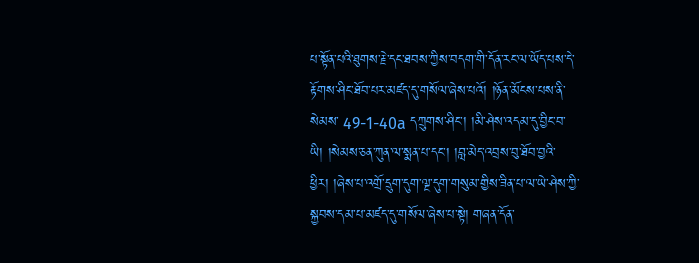པ་སྟོན་པའི་ཐུགས་རྗེ་དང་ཐབས་ཀྱིས་བདག་གི་དོན་རང་ལ་ཡོད་པས་དེ་རྟོགས་ཤིང་ཐོབ་པར་མཛད་དུ་གསོལ་ཞེས་པའོ། །ཉོན་མོངས་པས་ནི་སེམས་ 49-1-40a དཀྲུགས་ཤིང་། །མི་ཤེས་འདམ་དུ་བྱིང་བ་ཡི། །སེམས་ཅན་ཀུན་ལ་སྨན་པ་དང་། །བླ་མེད་འབྲས་བུ་ཐོབ་བྱའི་ཕྱིར། །ཞེས་པ་འགྲོ་དྲུག་དུག་ལྔ་དུག་གསུམ་གྱིས་ཟིན་པ་ལ་ཡེ་ཤེས་ཀྱི་སྐྱབས་དམ་པ་མཛད་དུ་གསོལ་ཞེས་པ་སྟེ། གཞན་དོན་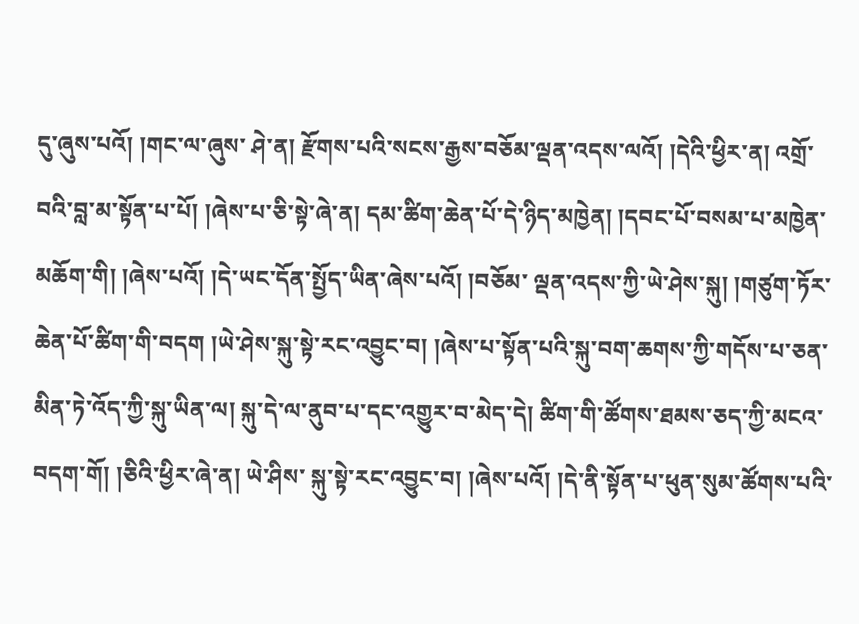དུ་ཞུས་པའོ། །གང་ལ་ཞུས་ ཤེ་ན། རྫོགས་པའི་སངས་རྒྱས་བཅོམ་ལྡན་འདས་ལའོ། །དེའི་ཕྱིར་ན། འགྲོ་བའི་བླ་མ་སྟོན་པ་པོ། །ཞེས་པ་ཅི་སྟེ་ཞེ་ན། དམ་ཚིག་ཆེན་པོ་དེ་ཉིད་མཁྱེན། །དབང་པོ་བསམ་པ་མཁྱེན་མཆོག་གི། །ཞེས་པའོ། །དེ་ཡང་དོན་སྤྱོད་ཡིན་ཞེས་པའོ། །བཅོམ་ ལྡན་འདས་ཀྱི་ཡེ་ཤེས་སྐུ། །གཙུག་ཏོར་ཆེན་པོ་ཚིག་གི་བདག །ཡེ་ཤེས་སྐུ་སྟེ་རང་འབྱུང་བ། །ཞེས་པ་སྟོན་པའི་སྐུ་བག་ཆགས་ཀྱི་གདོས་པ་ཅན་མིན་ཏེ་འོད་ཀྱི་སྐུ་ཡིན་ལ། སྐུ་དེ་ལ་ནུབ་པ་དང་འགྱུར་བ་མེད་དེ། ཚིག་གི་ཚོགས་ཐམས་ཅད་ཀྱི་མངའ་བདག་གོ། །ཅིའི་ཕྱིར་ཞེ་ན། ཡེ་ཤིས་ སྐུ་སྟེ་རང་འབྱུང་བ། །ཞེས་པའོ། །དེ་ནི་སྟོན་པ་ཕུན་སུམ་ཚོགས་པའི་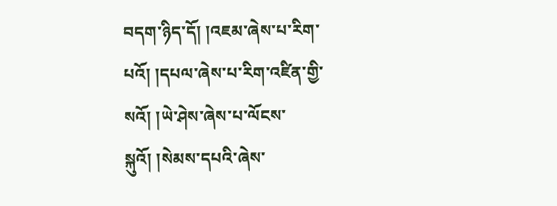བདག་ཉིད་དོ། །འཇམ་ཞེས་པ་རིག་པའོ། །དཔལ་ཞེས་པ་རིག་འཛིན་གྱི་སའོ། །ཡེ་ཤེས་ཞེས་པ་ལོངས་སྐུའོ། །སེམས་དཔའི་ཞེས་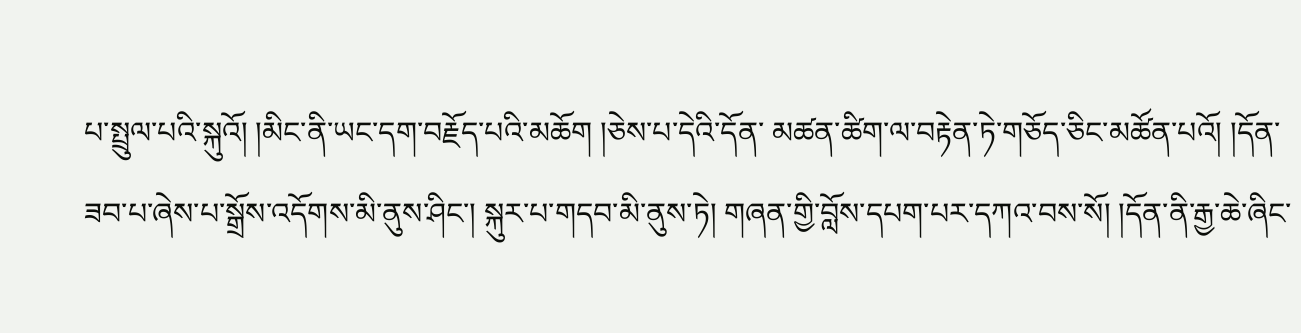པ་སྤྲུལ་པའི་སྐུའོ། །མིང་ནི་ཡང་དག་བརྗོད་པའི་མཆོག །ཅེས་པ་དེའི་དོན་ མཚན་ཚིག་ལ་བརྟེན་ཏེ་གཅོད་ཅིང་མཚོན་པའོ། །དོན་ཟབ་པ་ཞེས་པ་སྒྲོས་འདོགས་མི་ནུས་ཤིང་། སྐུར་པ་གདབ་མི་ནུས་ཏེ། གཞན་གྱི་བློས་དཔག་པར་དཀའ་བས་སོ། །དོན་ནི་རྒྱ་ཆེ་ཞིང་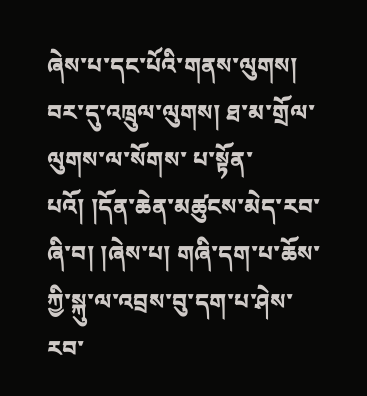ཞེས་པ་དང་པོའི་གནས་ལུགས། བར་དུ་འཁྲུལ་ལུགས། ཐ་མ་གྲོལ་ལུགས་ལ་སོགས་ པ་སྟོན་པའོ། །དོན་ཆེན་མཚུངས་མེད་རབ་ཞི་བ། །ཞེས་པ། གཞི་དག་པ་ཆོས་ཀྱི་སྐུ་ལ་འབྲས་བུ་དག་པ་ཤེས་རབ་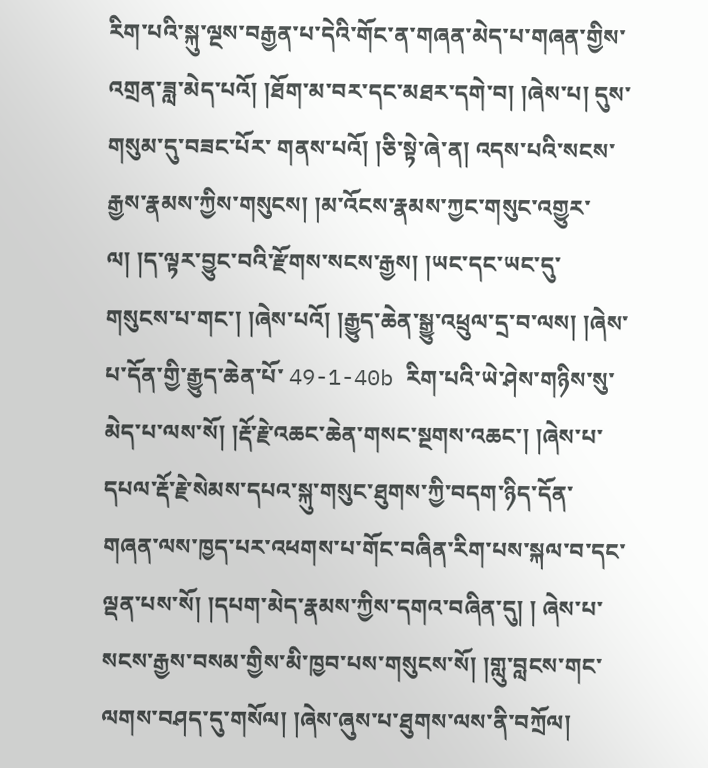རིག་པའི་སྐུ་ལྔས་བརྒྱན་པ་དེའི་གོང་ན་གཞན་མེད་པ་གཞན་གྱིས་འགྲན་ཟླ་མེད་པའོ། །ཐོག་མ་བར་དང་མཐར་དགེ་བ། །ཞེས་པ། དུས་གསུམ་དུ་བཟང་པོར་ གནས་པའོ། །ཅི་སྟེ་ཞེ་ན། འདས་པའི་སངས་རྒྱས་རྣམས་ཀྱིས་གསུངས། །མ་འོངས་རྣམས་ཀྱང་གསུང་འགྱུར་ལ། །ད་ལྟར་བྱུང་བའི་རྫོགས་སངས་རྒྱས། །ཡང་དང་ཡང་དུ་གསུངས་པ་གང་། །ཞེས་པའོ། །རྒྱུད་ཆེན་སྒྱུ་འཕྲུལ་དྲ་བ་ལས། །ཞེས་པ་དོན་གྱི་རྒྱུད་ཆེན་པོ་ 49-1-40b རིག་པའི་ཡེ་ཤེས་གཉིས་སུ་མེད་པ་ལས་སོ། །རྡོ་རྗེ་འཆང་ཆེན་གསང་སྔགས་འཆང་། །ཞེས་པ་དཔལ་རྡོ་རྗེ་སེམས་དཔའ་སྐུ་གསུང་ཐུགས་ཀྱི་བདག་ཉིད་དོན་གཞན་ལས་ཁྱད་པར་འཕགས་པ་གོང་བཞིན་རིག་པས་སྐལ་བ་དང་ལྡན་པས་སོ། །དཔག་མེད་རྣམས་ཀྱིས་དགའ་བཞིན་དུ། ། ཞེས་པ་སངས་རྒྱས་བསམ་གྱིས་མི་ཁྱབ་པས་གསུངས་སོ། །གླུ་བླངས་གང་ལགས་བཤད་དུ་གསོལ། །ཞེས་ཞུས་པ་ཐུགས་ལས་ནི་བཀྲོལ།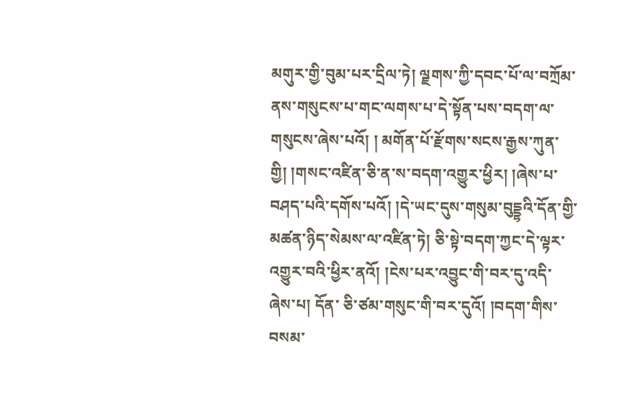མགུར་གྱི་བུམ་པར་དྲིལ་ཏེ། ལྗགས་ཀྱི་དབང་པོ་ལ་བཀྲོམ་ནས་གསུངས་པ་གང་ལགས་པ་དེ་སྟོན་པས་བདག་ལ་གསུངས་ཞེས་པའོ། ། མགོན་པོ་རྫོགས་སངས་རྒྱས་ཀུན་གྱི། །གསང་འཛིན་ཅི་ན་ས་བདག་འགྱུར་ཕྱིར། །ཞེས་པ་བཤད་པའི་དགོས་པའོ། །དེ་ཡང་དུས་གསུམ་བུདྡྷའི་དོན་གྱི་མཚན་ཉིད་སེམས་ལ་འཛིན་ཏེ། ཅི་སྟེ་བདག་ཀྱང་དེ་ལྟར་འགྱུར་བའི་ཕྱིར་ནའོ། །ངེས་པར་འབྱུང་གི་བར་དུ་འདི་ཞེས་པ། དོན་ ཅི་ཙམ་གསུང་གི་བར་དུའོ། །བདག་གིས་བསམ་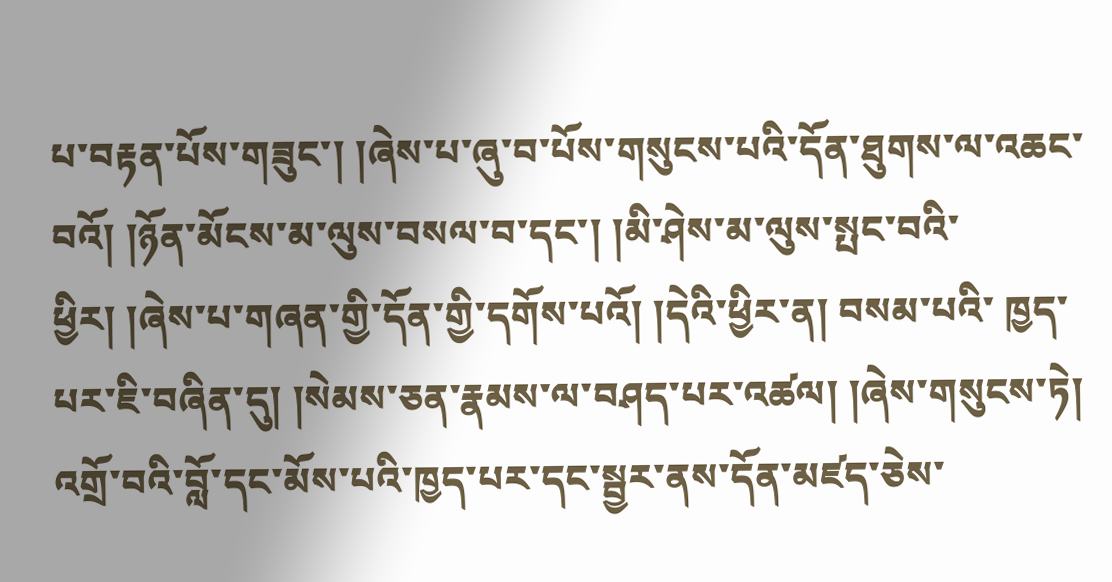པ་བརྟན་པོས་གཟུང་། །ཞེས་པ་ཞུ་བ་པོས་གསུངས་པའི་དོན་ཐུགས་ལ་འཆང་བའོ། །ཉོན་མོངས་མ་ལུས་བསལ་བ་དང་། །མི་ཤེས་མ་ལུས་སྤང་བའི་ཕྱིར། །ཞེས་པ་གཞན་གྱི་དོན་གྱི་དགོས་པའོ། །དེའི་ཕྱིར་ན། བསམ་པའི་ ཁྱད་པར་ཇི་བཞིན་དུ། །སེམས་ཅན་རྣམས་ལ་བཤད་པར་འཚལ། །ཞེས་གསུངས་ཏེ། འགྲོ་བའི་བློ་དང་མོས་པའི་ཁྱད་པར་དང་སྦྱར་ནས་དོན་མཛད་ཅེས་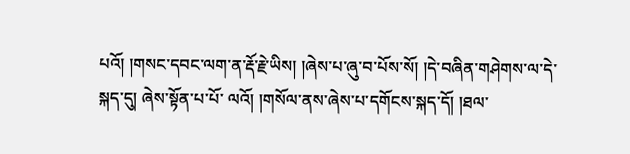པའོ། །གསང་དབང་ལག་ན་རྡོ་རྗེ་ཡིས། །ཞེས་པ་ཞུ་བ་པོས་སོ། །དེ་བཞིན་གཤེགས་ལ་དེ་སྐད་དུ། ཞེས་སྟོན་པ་པོ་ ལའོ། །གསོལ་ནས་ཞེས་པ་དགོངས་སྐད་དོ། །ཐལ་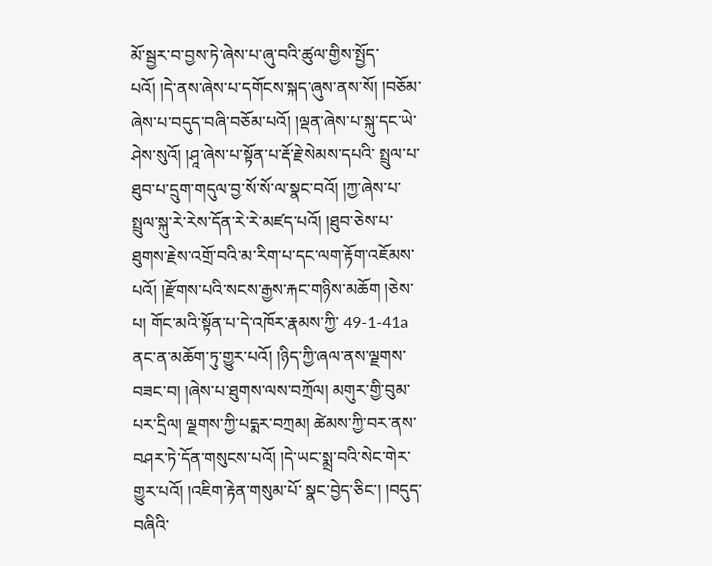མོ་སྦྱར་བ་བྱས་ཏེ་ཞེས་པ་ཞུ་བའི་ཚུལ་གྱིས་སྤྱོད་པའོ། །དེ་ནས་ཞེས་པ་དགོངས་སྐད་ཞུས་ནས་སོ། །བཅོམ་ཞེས་པ་བདུད་བཞི་བཅོམ་པའོ། །ལྡན་ཞེས་པ་སྐུ་དང་ཡེ་ཤེས་སུའོ། །ཤཱ་ཞེས་པ་སྟོན་པ་རྡོ་རྗེ་སེམས་དཔའི་ སྤྲུལ་པ་ཐུབ་པ་དྲུག་གདུལ་བྱ་སོ་སོ་ལ་སྣང་བའོ། །ཀྱ་ཞེས་པ་སྤྲུལ་སྐུ་རེ་རེས་དོན་རེ་རེ་མཛད་པའོ། །ཐུབ་ཅེས་པ་ཐུགས་རྗེས་འགྲོ་བའི་མ་རིག་པ་དང་ལག་རྟོག་འཇོམས་པའོ། །རྫོགས་པའི་སངས་རྒྱས་རྐང་གཉིས་མཆོག །ཅེས་པ། གོང་མའི་སྟོན་པ་དེ་འཁོར་རྣམས་ཀྱི་ 49-1-41a ནང་ན་མཆོག་ཏུ་གྱུར་པའོ། །ཉིད་ཀྱི་ཞལ་ནས་ལྗགས་བཟང་བ། །ཞེས་པ་ཐུགས་ལས་བཀྲོལ། མགུར་གྱི་བུམ་པར་དྲིལ། ལྗགས་ཀྱི་པདྨར་བཀྲམ། ཚེམས་ཀྱི་བར་ནས་བཤར་ཏེ་དོན་གསུངས་པའོ། །དེ་ཡང་སྨྲ་བའི་སེང་གེར་གྱུར་པའོ། །འཇིག་རྟེན་གསུམ་པོ་ སྣང་བྱེད་ཅིང་། །བདུད་བཞིའི་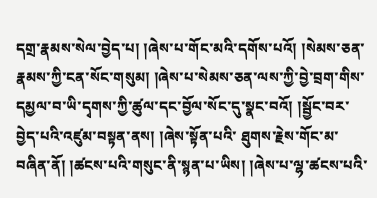དགྲ་རྣམས་སེལ་བྱེད་པ། །ཞེས་པ་གོང་མའི་དགོས་པའོ། །སེམས་ཅན་རྣམས་ཀྱི་ངན་སོང་གསུམ། །ཞེས་པ་སེམས་ཅན་ལས་ཀྱི་བྱེ་བྲག་གིས་དམྱལ་བ་ཡི་དྭགས་ཀྱི་ཚུལ་དང་བྱོལ་སོང་དུ་སྣང་བའོ། །སྦྱོང་བར་བྱེད་པའི་འཛུམ་བསྟན་ནས། །ཞེས་སྟོན་པའི་ ཐུགས་རྗེས་གོང་མ་བཞིན་ནོ། །ཚངས་པའི་གསུང་ནི་སྙན་པ་ཡིས། །ཞེས་པ་ལྷ་ཚངས་པའི་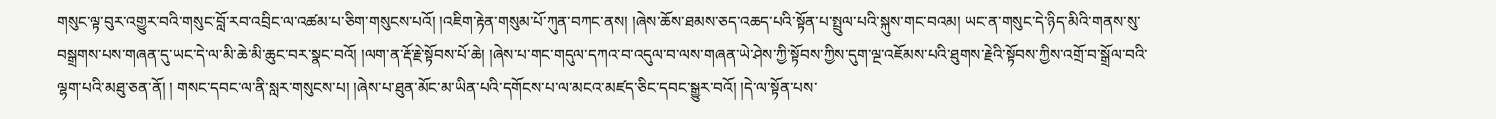གསུང་ལྟ་བུར་འགྱུར་བའི་གསུང་བློ་རབ་འབྲིང་ལ་འཚམ་པ་ཅིག་གསུངས་པའོ། །འཇིག་རྟེན་གསུམ་པོ་ཀུན་བཀང་ནས། །ཞེས་ཆོས་ཐམས་ཅད་འཆད་པའི་སྟོན་པ་སྤྲུལ་པའི་སྐུས་གང་བའམ། ཡང་ན་གསུང་དེ་ཉིད་མིའི་གནས་སུ་བསྒྲགས་པས་གཞན་དུ་ཡང་དེ་ལ་མི་ཆེ་མི་ཆུང་བར་སྣང་བའོ། །ལག་ན་རྡོ་རྗེ་སྟོབས་པོ་ཆེ། །ཞེས་པ་གང་གདུལ་དཀའ་བ་འདུལ་བ་ལས་གཞན་ཡེ་ཤེས་ཀྱི་སྟོབས་ཀྱིས་དུག་ལྔ་འཇོམས་པའི་ཐུགས་རྗེའི་སྟོབས་ཀྱིས་འགྲོ་བ་སྒྲོལ་བའི་ལྷག་པའི་མཐུ་ཅན་ནོ། ། གསང་དབང་ལ་ནི་སླར་གསུངས་པ། །ཞེས་པ་ཐུན་མོང་མ་ཡིན་པའི་དགོངས་པ་ལ་མངའ་མཛད་ཅིང་དབང་སྒྱུར་བའོ། །དེ་ལ་སྟོན་པས་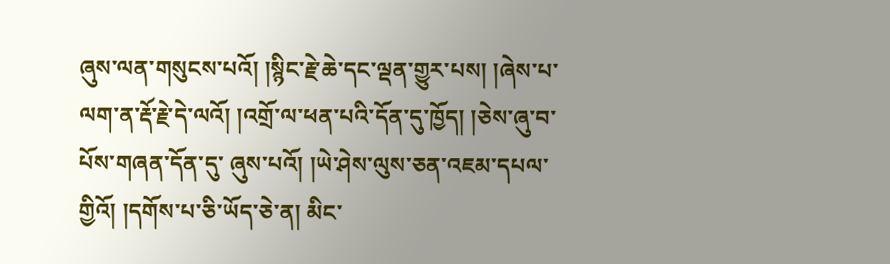ཞུས་ལན་གསུངས་པའོ། །སྙིང་རྗེ་ཆེ་དང་ལྡན་གྱུར་པས། །ཞེས་པ་ལག་ན་རྡོ་རྗེ་དེ་ལའོ། །འགྲོ་ལ་ཕན་པའི་དོན་དུ་ཁྱོད། །ཅེས་ཞུ་བ་པོས་གཞན་དོན་དུ་ ཞུས་པའོ། །ཡེ་ཤེས་ལུས་ཅན་འཇམ་དཔལ་གྱིའོ། །དགོས་པ་ཅི་ཡོད་ཅེ་ན། མིང་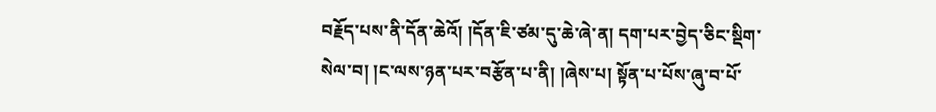བརྗོད་པས་ནི་དོན་ཆེའོ། །དོན་ཇི་ཙམ་དུ་ཆེ་ཞེ་ན། དག་པར་བྱེད་ཅིང་སྡིག་སེལ་བ། །ང་ལས་ཉན་པར་བརྩོན་པ་ནི། །ཞེས་པ། སྟོན་པ་པོས་ཞུ་བ་པོ་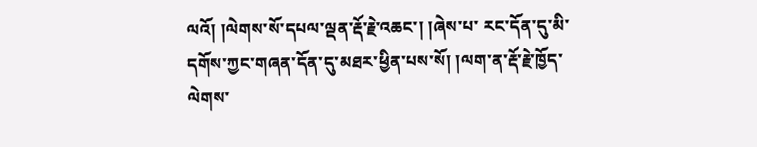ལའོ། །ལེགས་སོ་དཔལ་ལྡན་རྡོ་རྗེ་འཆང་། །ཞེས་པ་ རང་དོན་དུ་མི་དགོས་ཀྱང་གཞན་དོན་དུ་མཐར་ཕྱིན་པས་སོ། །ལག་ན་རྡོ་རྗེ་ཁྱོད་ལེགས་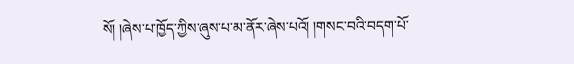སོ། །ཞེས་པ་ཁྱོད་ཀྱིས་ཞུས་པ་མ་ནོར་ཞེས་པའོ། །གསང་བའི་བདག་པོ་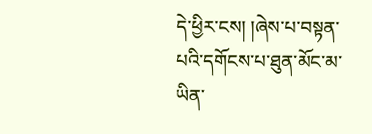དེ་ཕྱིར་ངས། །ཞེས་པ་བསྟན་པའི་དགོངས་པ་ཐུན་མོང་མ་ཡིན་